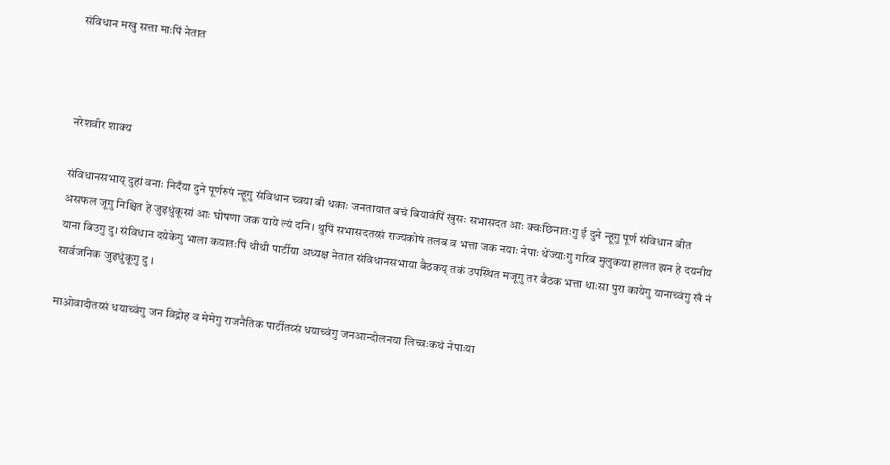संविधान मखु सत्ता माःपिं नेतात



नरेशवीर शाक्य

संविधानसभाय् दुहां वनाः निदँया दुने पूर्णरुपं न्हूगु संविधान च्वया बी धकाः जनतायात बचं बियावंपिं खुसः सभासदत आः क्वःछिनातःगु ई दुने न्हूगु पूर्ण संविधान बीत असफल जूगु निश्चित हे जुइधुंकूसां आः घोषणा जक याये ल्यं दनि। थुपिं सभासदतय्सं राज्यकोषं तलब व भत्ता जक नयाः नेपाः थेंज्याःगु गरिब मुलुकया हालत झन हे दयनीय याना बिउगु दु। संविधान दयेकेगु भाला कयातःपिं थीथी पार्टीया अध्यक्ष नेतात संविधानसभाया बैठकय् तकं उपस्थित मजूगु तर बैठक भत्ता धाःसा पुरा कायेगु यानाच्वंगु खँ नं सार्वजनिक जुइधुंकूगु दु ।

माओवादीतय्सं धयाच्वंगु जन विद्रोह व मेमेगु राजनैतिक पार्टीतय्सं धयाच्वंगु जनआन्दोलनया लिच्वःकथं नेपाःया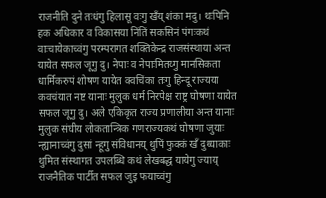राजनीति दुने तःधंगु हिलासू वःगु खँय् शंका मदु। थःपिनि हक अधिकार व विकासया निंतिं सकसिनं पंगःकथं वाःचायेकाच्वंगु परम्परागत शक्तिकेन्द्र राजसंस्थाया अन्त यायेत सफल जूगु दु। नेपाः व नेपाःमितय्गु मानसिकता धार्मिकरुपं शोषण यायेत क्वचिंका तःगु हिन्दू राज्यया कवचंयात नष्ट यानाः मुलुक धर्म निरपेक्ष राष्ट्र घोषणा यायेत सफल जूगु दु। अले एकिकृत राज्य प्रणालीया अन्त यानाः मुलुक संघीय लोकतान्त्रिक गणराज्यकथं घोषणा जुयाः न्ह्यानाच्वंगु दुसां न्हूगु संविधानय् थुपिं फुक्कं खँ दुथ्याकाः थुमित संस्थागत उपलब्धि कथं लेखबद्ध यायेगु ज्याय् राजनैतिक पार्टीत सफल जुइ फयाच्वंगु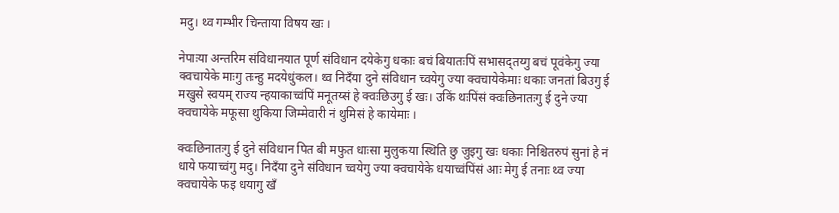मदु। थ्व गम्भीर चिन्ताया विषय खः ।

नेपाःया अन्तरिम संविधानयात पूर्ण संविधान दयेकेगु धकाः बचं बियातःपिं सभासद्तय्गु बचं पूवंकेगु ज्या क्वचायेके माःगु तःन्हु मदयेधुंकल। थ्व निदँया दुने संविधान च्वयेगु ज्या क्वचायेकेमाः धकाः जनतां बिउगु ई मखुसे स्वयम् राज्य न्हयाकाच्वंपिं मनूतय्सं हे क्वःछिउगु ई खः। उकिं थःपिंसं क्वःछिनातःगु ई दुने ज्या क्वचायेके मफूसा थुकिया जिम्मेवारी नं थुमिसं हे कायेमाः ।

क्वःछिनातःगु ई दुने संविधान पित बी मफुत धाःसा मुलुकया स्थिति छु जुइगु खः धकाः निश्चितरुपं सुनां हे नं धाये फयाच्वंगु मदु। निदँया दुने संविधान च्वयेगु ज्या क्वचायेके धयाच्वंपिंसं आः मेगु ई तनाः थ्व ज्या क्वचायेके फइ धयागु खँ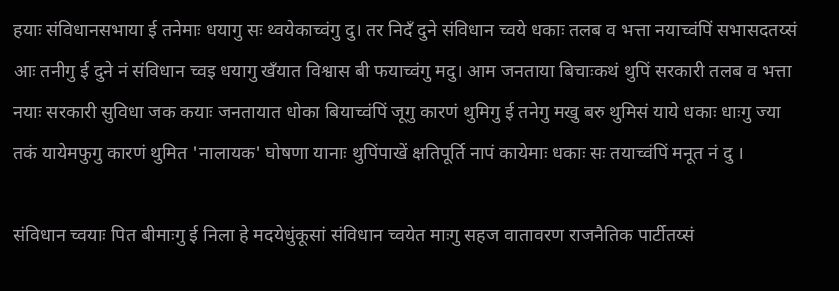हयाः संविधानसभाया ई तनेमाः धयागु सः थ्वयेकाच्वंगु दु। तर निदँ दुने संविधान च्वये धकाः तलब व भत्ता नयाच्वंपिं सभासदतय्सं आः तनीगु ई दुने नं संविधान च्वइ धयागु खँयात विश्वास बी फयाच्वंगु मदु। आम जनताया बिचाःकथं थुपिं सरकारी तलब व भत्ता नयाः सरकारी सुविधा जक कयाः जनतायात धोका बियाच्वंपिं जूगु कारणं थुमिगु ई तनेगु मखु बरु थुमिसं याये धकाः धाःगु ज्या तकं यायेमफुगु कारणं थुमित 'नालायक' घोषणा यानाः थुपिंपाखें क्षतिपूर्ति नापं कायेमाः धकाः सः तयाच्वंपिं मनूत नं दु ।

संविधान च्वयाः पित बीमाःगु ई निला हे मदयेधुंकूसां संविधान च्वयेत माःगु सहज वातावरण राजनैतिक पार्टीतय्सं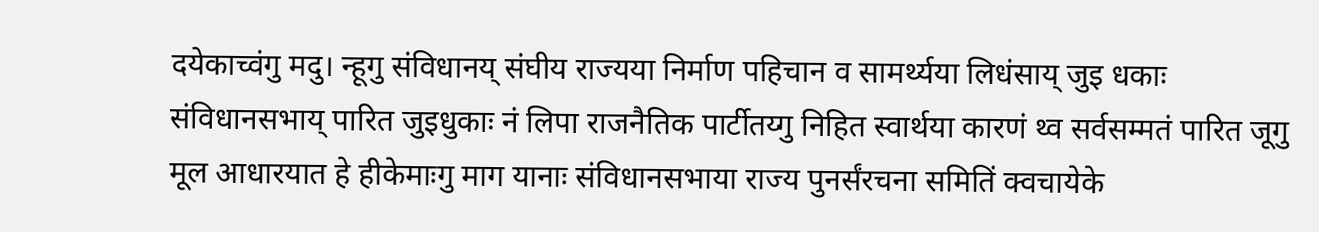दयेकाच्वंगु मदु। न्हूगु संविधानय् संघीय राज्यया निर्माण पहिचान व सामर्थ्यया लिधंसाय् जुइ धकाः संविधानसभाय् पारित जुइधुकाः नं लिपा राजनैतिक पार्टीतय्गु निहित स्वार्थया कारणं थ्व सर्वसम्मतं पारित जूगु मूल आधारयात हे हीकेमाःगु माग यानाः संविधानसभाया राज्य पुनर्संरचना समितिं क्वचायेके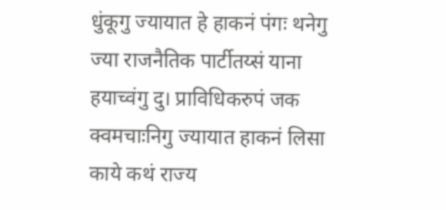धुंकूगु ज्यायात हे हाकनं पंगः थनेगु ज्या राजनैतिक पार्टीतय्सं याना हयाच्वंगु दु। प्राविधिकरुपं जक क्वमचाःनिगु ज्यायात हाकनं लिसा काये कथं राज्य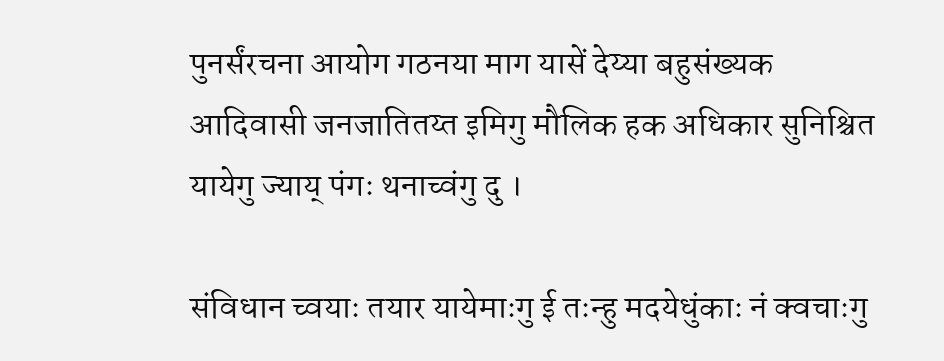पुनर्संरचना आयोग गठनया माग यासें देय्या बहुसंख्यक आदिवासी जनजातितय्त इमिगु मौलिक हक अधिकार सुनिश्चित यायेगु ज्याय् पंगः थनाच्वंगु दु ।

संविधान च्वयाः तयार यायेमाःगु ई तःन्हु मदयेधुंकाः नं क्वचाःगु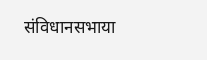संविधानसभाया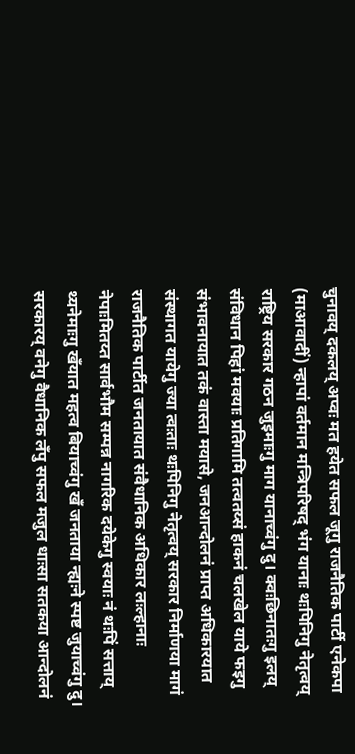चुनावय् दकलय् अप्वः मत हयेत सफल जूगु राजनैतिक पार्टी एनेकपा (माआवादीं) न्हापां वर्तमान मन्त्रिपरिषद् भंग यानाः थःपिनिगु नेतृत्वय् राष्ट्रिय सरकार गठन जुइमाःगु माग यानाच्वंगु दु। क्वःछिनातःगु इलय् संविधान पिहां मवयाः प्रतिगामि तत्वतय्सं हाकनं चलखेल याये फइगु संभावनायात तकं वास्ता मयासे, जनआन्दोलनं प्राप्त अधिकारयात संस्थागत यायेगु ज्या त्वःताः थःपिनिगु नेतृत्वय् सरकार निर्माणया मागं राजनैतिक पार्टीत जनतायात संवैधानिक अधिकार लःल्हानाः नेपाःमितय्त सार्वभौम सम्पन्न नागरिक दयेकेगु स्वयाः नं थःपिं सत्ताय् थ्यनेमाःगु खँयात महत्व बियाच्वंगु खँ जनताया न्ह्यःने स्पष्ट जुयाच्वंगु दु। सरकारय् वनेगु वैधानिक लँपु सफल मजुल धाःसा सतकया आन्दोलनं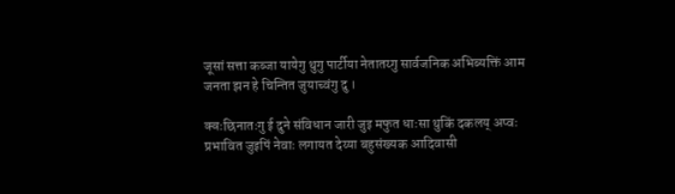जूसां सत्ता कब्जा यायेगु थुगु पार्टीया नेतातय्गु सार्वजनिक अभिब्यक्तिं आम जनता झन हे चिन्तित जुयाच्वंगु दु ।

क्वःछिनातःगु ई दुने संविधान जारी जुइ मफुत धाःसा थुकिं दकलय् अप्वः प्रभावित जुइपिं नेवाः लगायत देय्या बहुसंख्यक आदिवासी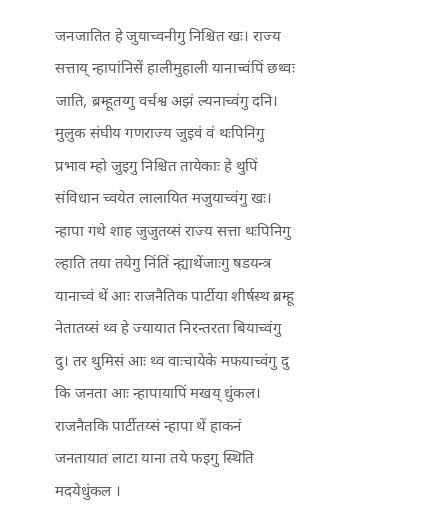जनजातित हे जुयाच्वनीगु निश्चित खः। राज्य सत्ताय् न्हापांनिसें हालीमुहाली यानाच्वंपिं छथ्वः जाति, ब्रम्हूतय्गु वर्चश्व अझं ल्यनाच्वंगु दनि। मुलुक संघीय गणराज्य जुइवं वं थःपिनिगु प्रभाव म्हो जुइगु निश्चित तायेकाः हे थुपिं संविधान च्वयेत लालायित मजुयाच्वंगु खः। न्हापा गथे शाह जुजुतय्सं राज्य सत्ता थःपिनिगु ल्हाति तया तयेगु निंतिं न्ह्याथेंजाःगु षडयन्त्र यानाच्वं थें आः राजनैतिक पार्टीया शीर्षस्थ ब्रम्हू नेतातय्सं थ्व हे ज्यायात निरन्तरता बियाच्वंगु दु। तर थुमिसं आः थ्व वाःचायेके मफयाच्वंगु दु कि जनता आः न्हापायापिं मखय् धुंकल। राजनैतकि पार्टीतय्सं न्हापा थें हाकनं जनतायात लाटा याना तये फइगु स्थिति मदयेधुंकल ।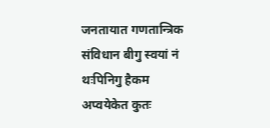जनतायात गणतान्त्रिक संविधान बीगु स्वयां नं थःपिनिगु हैकम अप्वयेकेत कुतः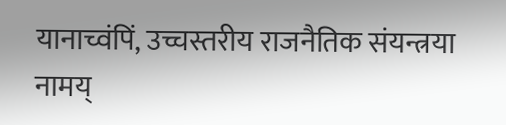यानाच्वंपिं, उच्चस्तरीय राजनैतिक संयन्त्रया नामय्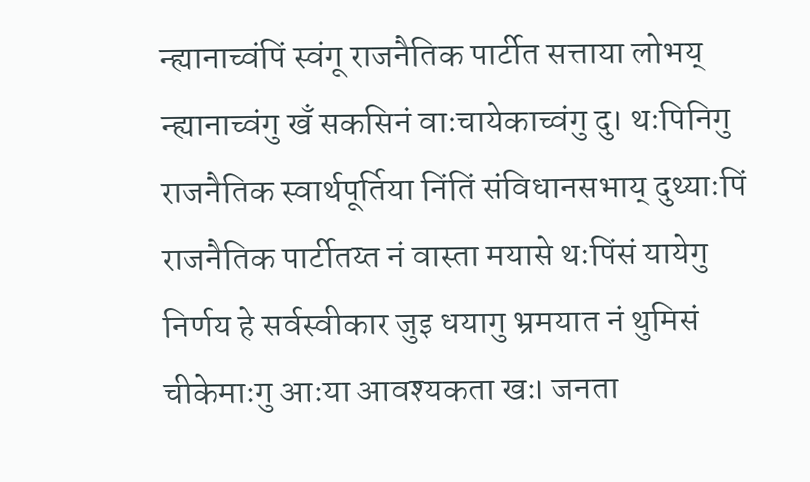न्ह्यानाच्वंपिं स्वंगू राजनैतिक पार्टीत सत्ताया लोभय् न्ह्यानाच्वंगु खँ सकसिनं वाःचायेकाच्वंगु दु। थःपिनिगु राजनैतिक स्वार्थपूर्तिया निंतिं संविधानसभाय् दुथ्याःपिं राजनैतिक पार्टीतय्त नं वास्ता मयासे थःपिंसं यायेगु निर्णय हे सर्वस्वीकार जुइ धयागु भ्रमयात नं थुमिसं चीकेमाःगु आःया आवश्यकता खः। जनता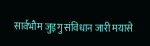सार्वभौम जुइगु संविधान जारी मयासे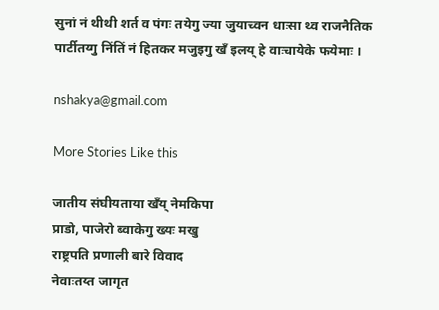सुनां नं थीथी शर्त व पंगः तयेगु ज्या जुयाच्वन धाःसा थ्व राजनैतिक पार्टीतय्गु निंतिं नं हितकर मजुइगु खँ इलय् हे वाःचायेके फयेमाः ।

nshakya@gmail.com

More Stories Like this

जातीय संघीयताया खँय् नेमकिपा
प्राडो, पाजेरो ब्वाकेगु ख्यः मखु
राष्ट्रपति प्रणाली बारे विवाद
नेवाःतय्त जागृत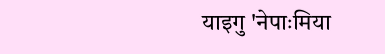याइगु 'नेपाःमिया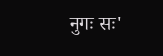नुगः सः'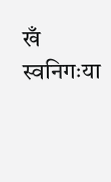खँ स्वनिगःया